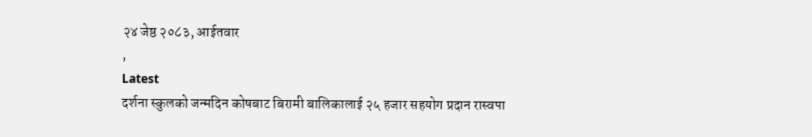२४ जेष्ठ २०८३, आईतवार
,
Latest
दर्शना स्कुलको जन्मदिन कोषबाट बिरामी बालिकालाई २५ हजार सहयोग प्रदान रास्वपा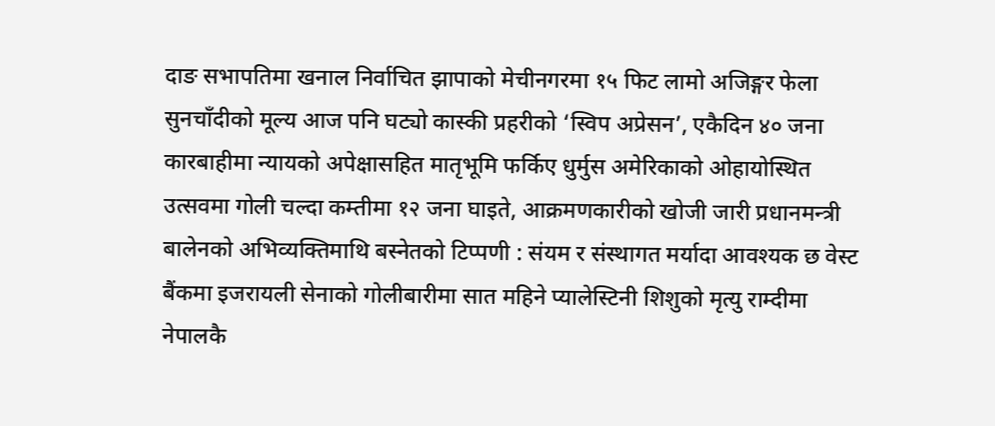दाङ सभापतिमा खनाल निर्वाचित झापाको मेचीनगरमा १५ फिट लामो अजिङ्गर फेला सुनचाँदीको मूल्य आज पनि घट्यो कास्की प्रहरीको ‘स्विप अप्रेसन’, एकैदिन ४० जना कारबाहीमा न्यायको अपेक्षासहित मातृभूमि फर्किए धुर्मुस अमेरिकाको ओहायोस्थित उत्सवमा गोली चल्दा कम्तीमा १२ जना घाइते, आक्रमणकारीको खोजी जारी प्रधानमन्त्री बालेनको अभिव्यक्तिमाथि बस्नेतको टिप्पणी : संयम र संस्थागत मर्यादा आवश्यक छ वेस्ट बैंकमा इजरायली सेनाको गोलीबारीमा सात महिने प्यालेस्टिनी शिशुको मृत्यु राम्दीमा नेपालकै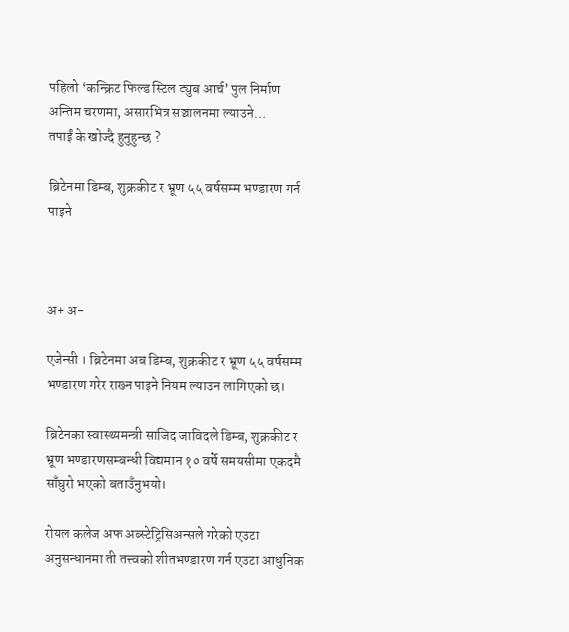पहिलो ‘कन्क्रिट फिल्ड स्टिल ट्युब आर्च’ पुल निर्माण अन्तिम चरणमा, असारभित्र सञ्चालनमा ल्याउने…
तपाईं के खोज्दै हुनुहुन्छ ?

ब्रिटेनमा डिम्ब, शुक्रकीट र भ्रूण ५५ वर्षसम्म भण्डारण गर्न पाइने



अ+ अ-

एजेन्सी । ब्रिटेनमा अब डिम्ब, शुक्रकीट र भ्रूण ५५ वर्षसम्म भण्डारण गरेर राख्न पाइने नियम ल्याउन लागिएको छ।

ब्रिटेनका स्वास्थ्यमन्त्री साजिद जाविदले डिम्ब, शुक्रकीट र भ्रूण भण्डारणसम्बन्धी विद्यमान १० वर्षे समयसीमा एकदमै साँघुरो भएको बताउँनुभयो।

रोयल कलेज अफ अब्स्टेट्रिसिअन्सले गरेको एउटा अनुसन्धानमा ती तत्त्वको शीतभण्डारण गर्न एउटा आधुनिक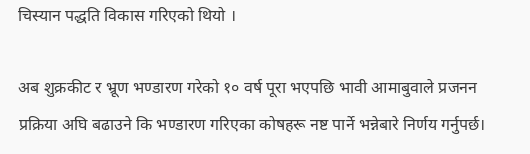चिस्यान पद्धति विकास गरिएको थियो ।

अब शुक्रकीट र भ्रूण भण्डारण गरेको १० वर्ष पूरा भएपछि भावी आमाबुवाले प्रजनन प्रक्रिया अघि बढाउने कि भण्डारण गरिएका कोषहरू नष्ट पार्ने भन्नेबारे निर्णय गर्नुपर्छ।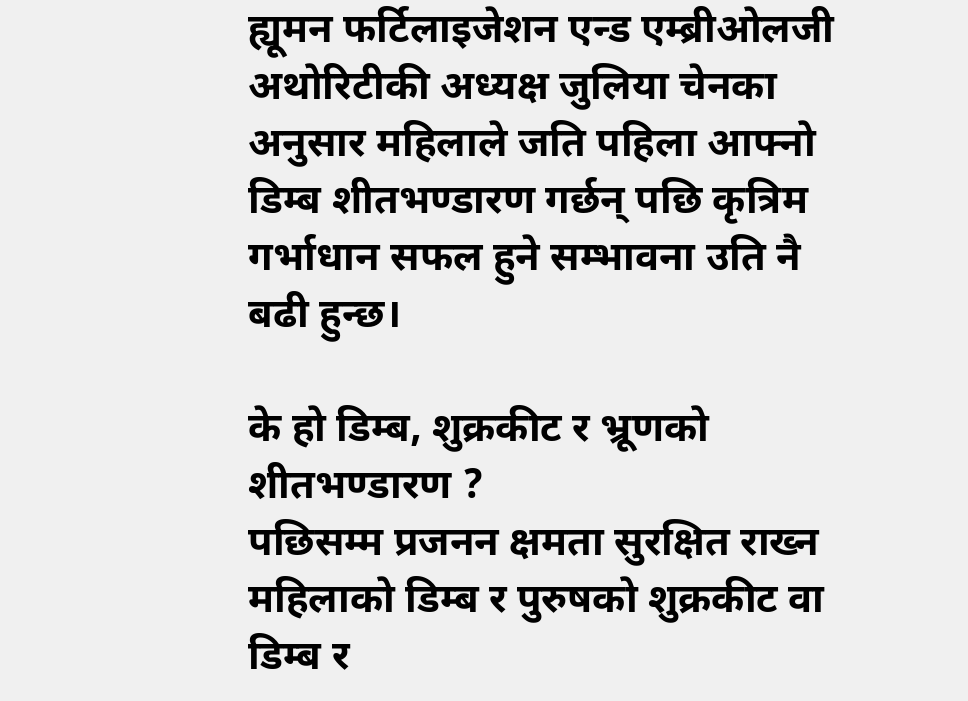ह्यूमन फर्टिलाइजेशन एन्ड एम्ब्रीओलजी अथोरिटीकी अध्यक्ष जुलिया चेनका अनुसार महिलाले जति पहिला आफ्नो डिम्ब शीतभण्डारण गर्छन् पछि कृत्रिम गर्भाधान सफल हुने सम्भावना उति नै बढी हुन्छ।

के हो डिम्ब, शुक्रकीट र भ्रूणको शीतभण्डारण ?
पछिसम्म प्रजनन क्षमता सुरक्षित राख्न महिलाको डिम्ब र पुरुषको शुक्रकीट वा डिम्ब र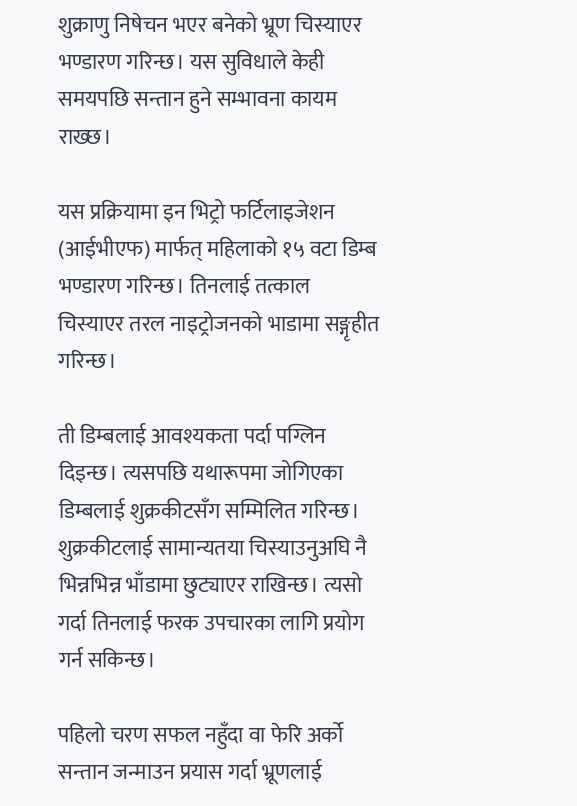शुक्राणु निषेचन भएर बनेको भ्रूण चिस्याएर भण्डारण गरिन्छ। यस सुविधाले केही समयपछि सन्तान हुने सम्भावना कायम राख्छ।

यस प्रक्रियामा इन भिट्रो फर्टिलाइजेशन (आईभीएफ) मार्फत् महिलाको १५ वटा डिम्ब भण्डारण गरिन्छ। तिनलाई तत्काल चिस्याएर तरल नाइट्रोजनको भाडामा सङ्गृहीत गरिन्छ।

ती डिम्बलाई आवश्यकता पर्दा पग्लिन दिइन्छ। त्यसपछि यथारूपमा जोगिएका डिम्बलाई शुक्रकीटसँग सम्मिलित गरिन्छ। शुक्रकीटलाई सामान्यतया चिस्याउनुअघि नै भिन्नभिन्न भाँडामा छुट्याएर राखिन्छ। त्यसो गर्दा तिनलाई फरक उपचारका लागि प्रयोग गर्न सकिन्छ।

पहिलो चरण सफल नहुँदा वा फेरि अर्को सन्तान जन्माउन प्रयास गर्दा भ्रूणलाई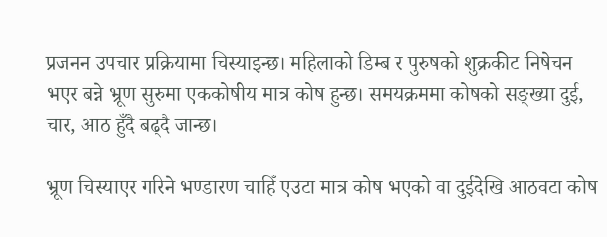प्रजनन उपचार प्रक्रियामा चिस्याइन्छ। महिलाको डिम्ब र पुरुषको शुक्रकीट निषेचन भएर बन्ने भ्रूण सुरुमा एककोषीय मात्र कोष हुन्छ। समयक्रममा कोषको सङ्ख्या दुई, चार, आठ हुँदै बढ्दै जान्छ।

भ्रूण चिस्याएर गरिने भण्डारण चाहिँ एउटा मात्र कोष भएको वा दुईदेखि आठवटा कोष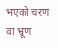भएको चरण वा भ्रूण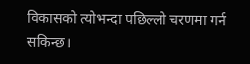विकासको त्योभन्दा पछिल्लो चरणमा गर्न सकिन्छ।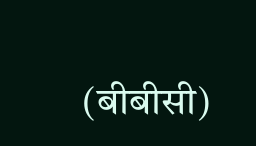(बीबीसी)